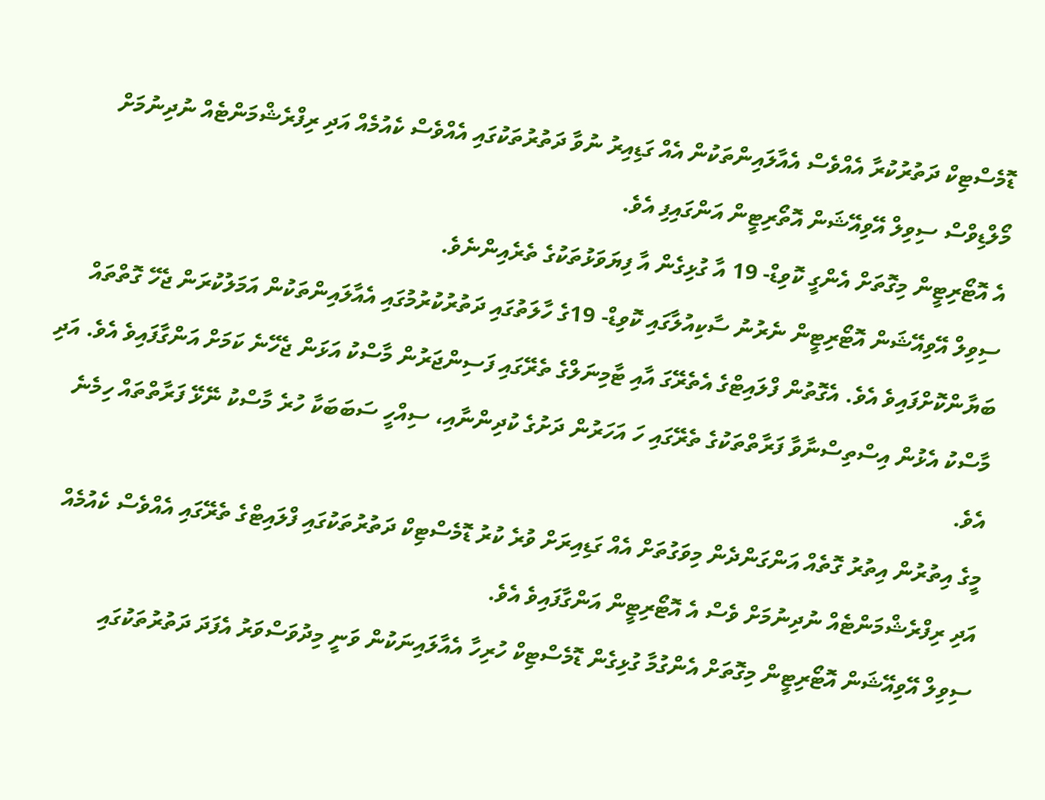ޑޮމެސްޓިކް ދަތުރުކުރާ އެއްވެސް އެއާލައިންތަކުން އެއް ގަޑިއިރު ނުވާ ދަތުރުތަކުގައި އެއްވެސް ކެއުމެއް އަދި ރިފްރެޝްމަންޓެއް ނުދިނުމަށް މޯލްޑިވްސް ސިވިލް އޭވިއޭޝަން އޮތޯރިޓީން އަންގައިފި އެވެ.
އެ އޮޓޯރިޓީން މިގޮތަށް އެންގީ ކޮވިޑް- 19 އާ ގުޅިގެން އާ ފިޔަވަޅުތަކުގެ ތެރެއިންނެވެ.
ސިވިލް އޭވިއޭޝަން އޮޓޯރިޓީން ނެރުނު ސާކިއުލާގައި ކޮވިޑް- 19ގެ ހާލަތުގައި ދަތުރުކުރުމުގައި އެއާލައިންތަކުން އަމަލުކުރަން ޖެހޭ ގޮތްތައް ބަޔާންކޮށްފައިވެ އެވެ. އެގޮތުން ފްލައިޓްގެ އެތެރޭގަ އާއި ޓާމިނަލްގެ ތެރޭގައި ފަސިންޖަރުން މާސްކު އަޅަން ޖެހޭނެ ކަމަށް އަންގާފައިވެ އެވެ. އަދި މާސްކު އެޅުން އިސްތިސްނާވާ ފަރާތްތަކުގެ ތެރޭގައި ހަ އަހަރުން ދަށުގެ ކުދިންނާއި، ސިއްހީ ސަބަބަކާ ހުރެ މާސްކު ނޭޅޭ ފަރާތްތައް ހިމެނެ އެވެ.
މީގެ އިތުރުން އިތުރު ގޮތެއް އަންގަންދެން މިވަގުތަށް އެއް ގަޑިއިރަށް ވުރެ ކުރު ޑޮމެސްޓިކް ދަތުރުތަކުގައި ފްލައިޓްގެ ތެރޭގައި އެއްވެސް ކެއުމެއް އަދި ރިފްރެޝްމަންޓެއް ނުދިނުމަށް ވެސް އެ އޮޓޯރިޓީން އަންގާފައިވެ އެވެ.
ސިވިލް އޭވިއޭޝަން އޮޓޯރިޓީން މިގޮތަށް އެންގުމާ ގުޅިގެން ޑޮމެސްޓިކް ހުރިހާ އެއާލައިނަކުން ވަނީ މިދުވަސްވަރު އެފަދަ ދަތުރުތަކުގައި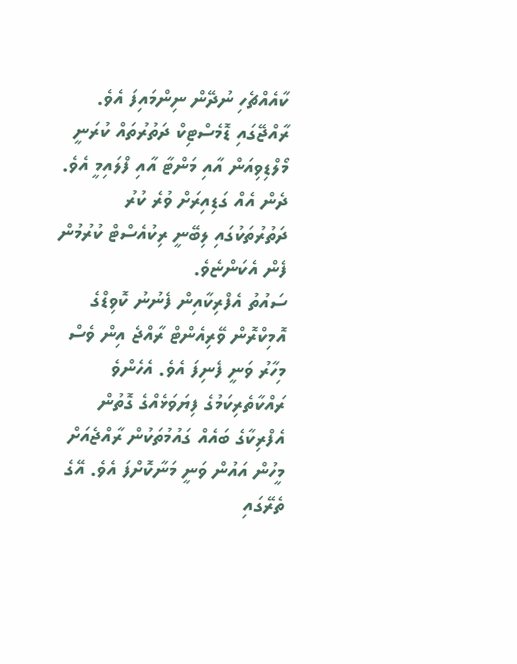ކާއެއްޗެހި ނުދޭން ނިންމައިފަ އެވެ. ރާއްޖޭގައި ޑޮމެސްޓިކް ދަތުރުތައް ކުރަނީ މޯލްޑިވިއަން އާއި މަންޓާ އާއި ފްލައިމީ އެވެ. ދެން އެއް ގަޑިއިރަށް ވުރެ ކުރު ދަތުރުތަކުގައި ލިބޭނީ ރިކުއެސްޓް ކުރުމުން ފެން އެކަންޏެވެ.
ސައުތު އެފްރިކާއިން ފެނުނު ކޮވިޑްގެ އޮމިކްރޮން ވޭރިއެންޓް ރާއްޖެ އިން ވެސް މިހާރު ވަނީ ފެނިފަ އެވެ. އެހެންވެ ރައްކާތެރިކަމުގެ ފިޔަވަޅެއްގެ ގޮތުން އެފްރިކާގެ ބައެއް ގައުމުތަކުން ރާއްޖެއަށް މީހުން އައުން ވަނީ މަނާކޮށްފަ އެވެ. އޭގެ ތެރޭގައި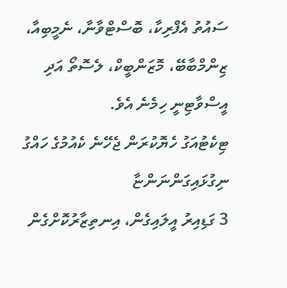ސައުތު އެފްރިކާ، ބޮސްޓްވާނާ، ނެމީބިއާ، ޒިންމްބާބޭ، މޮޒަންބީކް، ލެސޮތޯ އަދި އީސްވާޓިނީ ހިމެނެ އެވެ.
ޓިކެޓުއަގު ހެޔޮކުރަން ޖެހޭނެ ކެއުމުގެ ހައްގު ނިގުޅައިގަންނަންޏާ
3 ގަޑިއިރު އީލައިގެން، އިނތިޒާރުކޮށްގެން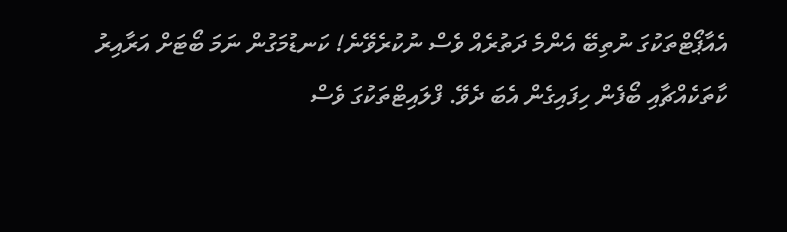އެއާޕޯޓްތަކުގަ ނުތިބޭ އެންމެ ދަތުރެއް ވެސް ނުކުރެވޭނެ! ކަނޑުމަގުން ނަމަ ބޯޓަށް އަރާއިރު ކާތަކެއްޗާއި ބޯފެން ހިފައިގެން އެބަ ދެވޭ. ފްލައިޓްތަކުގަ ވެސް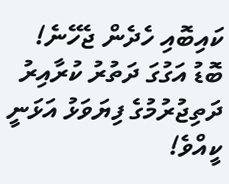ކައިބޮއި ހެދެން ޖެހޭނެ! ބޮޑު އަގުގަ ދަތުރު ކުރާއިރު ދަތިޖުރުމުގެ ފިޔަވަޅު އަޅަނީ ކީއްވެ!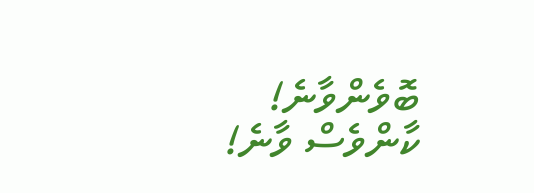ބޮވެންވާނެ! ކާންވެސް ވާނެ!